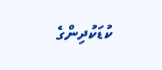ކުޑަކުދިންގެ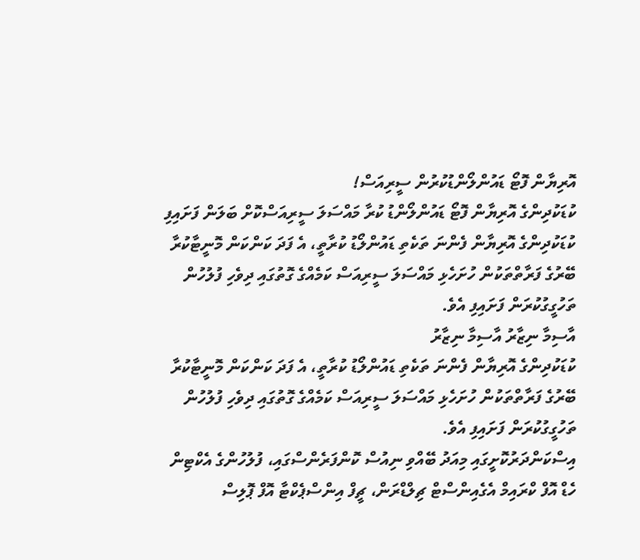އޮރިޔާން ފޮޓޯ ޑައުންލޯންޑުކުރުން ސީރިއަސް!
ކުޑަކުދިންގެ އޮރިޔާން ފޮޓޯ ޑައުންލޯންޑު ކުރާ މައްސަލަ ސީރިއަސްކޮށް ބަލަން ފަށައިފި
ކުޑަކުދިންގެ އޮރިޔާން ފެންނަ ތަކެތި ޑައުންލޯޑު ކުރާތީ، އެ ފަދަ ކަންކަން މޮނީޓާކުރާ ބޭރުގެ ފަރާތްތަކުން ހުށަހެޅި މައްސަލަ ސީރިއަސް ކަމެއްގެ ގޮތުގައި ދިވެހި ފުލުހުން ތަހުގީގުކުރަން ފަށައިފި އެވެ.
އާސިމާ ނިޒާރު އާސިމާ ނިޒާރު
ކުޑަކުދިންގެ އޮރިޔާން ފެންނަ ތަކެތި ޑައުންލޯޑު ކުރާތީ، އެ ފަދަ ކަންކަން މޮނީޓާކުރާ ބޭރުގެ ފަރާތްތަކުން ހުށަހެޅި މައްސަލަ ސީރިއަސް ކަމެއްގެ ގޮތުގައި ދިވެހި ފުލުހުން ތަހުގީގުކުރަން ފަށައިފި އެވެ.
އިސްކަންދަރުކޮށީގައި މިއަދު ބޭއްވި ނިއުސް ކޮންފަރެންސްގައި، ފުލުހުންގެ އެކްޓިން ހެޑް އޮފް ކްރައިމް އެގެއިންސްޓް ޗިލްޑްރަން، ޗީފް އިންސްޕެކްޓާ އޮފް ޕޮލިސް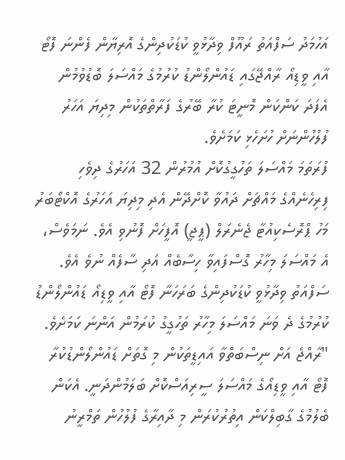އަހުމަދު ސަފްއަތު ރައޫފް ވިދާޅުވީ ކުޑަކުދިންގެ އޮރިޔާން ފެންނަ ފޮޓޯ އާއި ވީޑިއޯ ރާއްޖޭގައި ޑައުންލޯންޑު ކުރުމުގެ މައްސަލަ ބޮޑުވުމުން އެފަދަ ކަންކަން މޮނީޓަ ކުރާ ބޭރުގެ ފަރާތްތަކުން މިދިޔަ އަހަރު ފުލުހުންނަށް ހުށަހެޅި ކަމަށެވެ.
ފުރަތަމަ މައްސަލަ ތަހުގީގުކޮށް އުމުރުން 32 އަހަރުގެ ދިވެހި ފިރިހެނެއްގެ މައްޗަށް ދައުވާ ކޮށްދޭން އެދި މިދިޔަ އަހަރުގެ އޮކްޓޯބަރު މަހު ޕްރޮސެކިއުޓާ ޖެނެރަލް (ޕީޖީ) އޮފީހަށް ފޮނުވި އެވެ. ނަމަވެސް، އެ މައްސަލަ މިހާރު ގޮސްފައިވާ ހިސާބެއް އަދި ސާފެއް ނުވެ އެވެ.
ސަފްއަތު ވިދާޅުވީ ކުޑަކުދިންގެ ބަރަހަނާ ފޮޓޯ އާއި ވީޑިއޯ ޑައުންލޯންޑު ކުރުމުގެ ދެ ވަނަ މައްސަލަ މިހާރު ތަހުގީގު ކުރަމުން އަންނަ ކަމަށެވެ.
"ރާއްޖެ އަށް ނިސްބަތްވާ އައިޑީތަކުން މި ގޮތަށް ޑައުންލޯންޑުކުރާ ފޮޓޯ އާއި ވީޑިއޯގެ މައްސަލަ ސީރިއަސްކޮށް ބަލަމުންދަނީ. އެކަން ބެލުމުގެ ގާބިލްކަން އިތުރުކުރަން މި ދާއިރާގެ ފުލުހުން ތަމްރީނު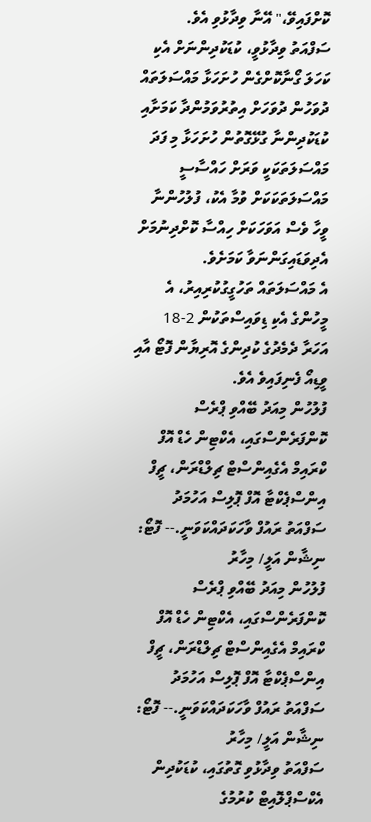ކޮށްފައިވޭ،" އޭނާ ވިދާޅުވި އެވެ.
ސަފްއަތު ވިދާޅުވީ، ކުޑަކުދިންނަށް އެކި ކަހަލަ ގޯނާކޮށްގެން ހުށަހަޅާ މައްސަލަތައް ދުވަހުން ދުވަހަށް އިތުރުވަމުންދާ ކަމަށާއި ކުޑަކުދިންނާ ގުޅޭގޮތުން ހުށަހަޅާ މި ފަދަ މައްސަލަތަކަކީ ވަރަށް ހައްސާސީ މައްސަލަތަކަކަށް ވުމާ އެކު، ފުލުހުންނާ ވީހާ ވެސް އަވަހަކަށް ހިއްސާ ކޮށްދިނުމަށް އެދިވަޑައިގަންނަވާ ކަމަށެވެ.
އެ މައްސަލަތައް ތަހުގީގުކުރިއިރު، އެ މީހުންގެ އެކި ޑިވައިސްތަކުން 2-18 އަހަރާ ދެމެދުގެ ކުދިންގެ އޮރިޔާން ފޮޓޯ އާއި ވީޑިއޯ ފެނިފައިވެ އެވެ.
ފުލުހުން މިއަދު ބޭއްވި ޕްރެސް ކޮންފަރެންސްގައި، އެކްޓިން ހެޑް އޮފް ކްރައިމް އެގެއިންސްޓް ޗިލްޑްރަން، ޗީފް އިންސްޕެކްޓާ އޮފް ޕޮލިސް އަހުމަދު ސަފްއަތު ރައުފް ވާހަކަދައްކަވަނީ.-- ފޮޓޯ: ނިޝާން އަލީ/ މިހާރު
ފުލުހުން މިއަދު ބޭއްވި ޕްރެސް ކޮންފަރެންސްގައި، އެކްޓިން ހެޑް އޮފް ކްރައިމް އެގެއިންސްޓް ޗިލްޑްރަން، ޗީފް އިންސްޕެކްޓާ އޮފް ޕޮލިސް އަހުމަދު ސަފްއަތު ރައުފް ވާހަކަދައްކަވަނީ.-- ފޮޓޯ: ނިޝާން އަލީ/ މިހާރު
ސަފްއަތު ވިދާޅުވި ގޮތުގައި، ކުޑަކުދިން އެކްސްޕްލޮއިޓް ކުރުމުގެ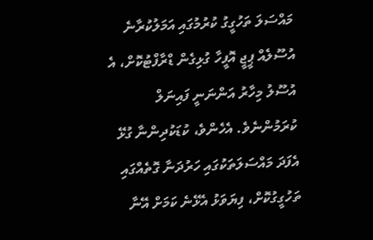މައްސަލަ ތަހުގީގު ކުރުމުގައި އަމަލުކުރާނެ އުސޫލެއް ޕީޖީ އޮފީހާ ގުޅިގެން ޑްރާފްޓުކޮށް، އެ އުސޫލު މިހާރު އަންނަނީ ފައިނަލް ކުރަމުންނެވެ. އެހެންވެ، ކުޑަކުދިންނާ ގުޅޭ އެފަދަ މައްސަލަތަކުގައި ހަރުދަނާ ގޮތެއްގައި ތަހުގީގުކޮށް، ފިޔަވަޅު އެޅޭނެ ކަމަށް އޭނާ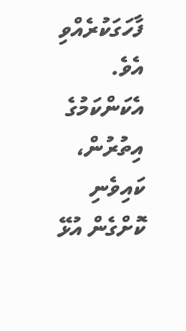ފާހަގަކުރެއްވި އެވެ.
އެކަންކަމުގެ އިތުރުން، ކައިވެނި ކޮށްގެން އުޅޭ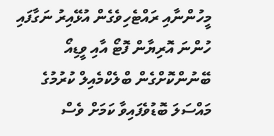މީހުންނާއި ރައްޓެހިވެގެން އުޅޭއިރު ނަގާފައި ހުންނަ އޮރިޔާން ފޮޓޯ އާއި ވީޑިއޯ ބޭނުންކޮށްގެން ބްލެކްމެއިލް ކުރުމުގެ މައްސަލަ ބޮޑުވެފައިވާ ކަމަށް ވެސް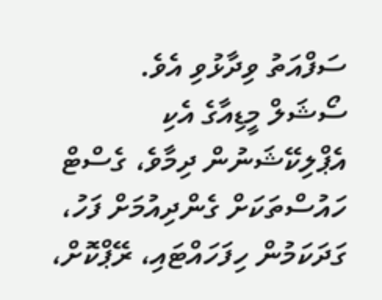ސަފްއަތު ވިދާޅުވި އެވެ.
ސޯޝަލް މީޑިއާގެ އެކި އެޕްލިކޭޝަނުން ދިމާވެ، ގެސްޓް ހައުސްތަކަށް ގެންދިއުމަށް ފަހު، ގަދަކަމުން ހިފަހައްޓައި، ރޭޕްކޮށް،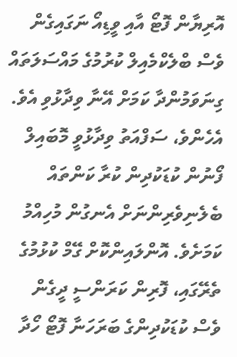އޮރިޔާން ފޮޓޯ އާއި ވީޑިއޯ ނަގައިގެން ވެސް ބްލެކްމެއިލް ކުރުމުގެ މައްސަލަތައް ގިނަވަމުންދާ ކަމަށް އޭނާ ވިދާޅުވި އެވެ.
އެހެންވެ، ސަފްއަތު ވިދާޅުވީ މޮބައިލް ފޯނުން ކުޑަކުދިން ކުރާ ކަންތައް ބެލެނިވެރިންނަށް އެނގުން މުހިއްމު ކަމަށެވެ. އޮންލައިންކޮށް ގޭމް ކުޅުމުގެ ތެރޭގައި، ފޮރިން ކަރަންސީ ދީގެން ވެސް ކުޑަކުދިންގެ ބަރަހަނާ ފޮޓޯ ހޯދާ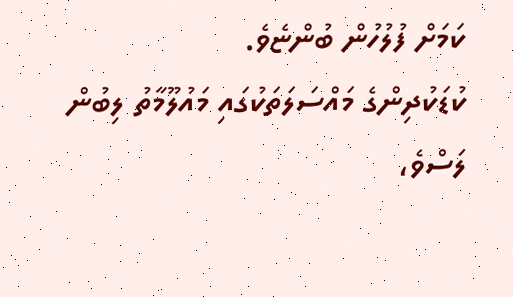ކަމަށް ފުލުހުން ބުންޏެވެ.
ކުޑަކުދިންގެ މައްސަލަތަކުގައި މައުލޫމާތު ލިބުން ލަސްވެ،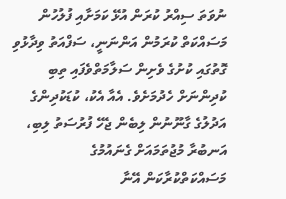ނުވަތަ ސިއްރު ކުރަން އުޅޭ ކަމަށާއި ފުލުހުން މަސައްކަތް ކުރަމުން އަންނަނީ، ސަފްއަތު ވިދާޅުވި ގޮތުގައި ކުށުގެ ވެށިން ސަލާމަތްވެފައި ތިބި ކުދިންނަށް ހެދުމަށެވެ. އެއާ އެކު، ކުޑަކުދިންގެ އަދުލުގެ ގާނޫނުން ލިބެން ޖެހޭ ފުރުސަތު ލިބި، އަނބުރާ މުޖުތަމައަށް ގެނައުމުގެ މަސައްކަތްކުރާކަން އޭނާ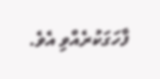ފާހަގަކުރެއްވި އެވެ.